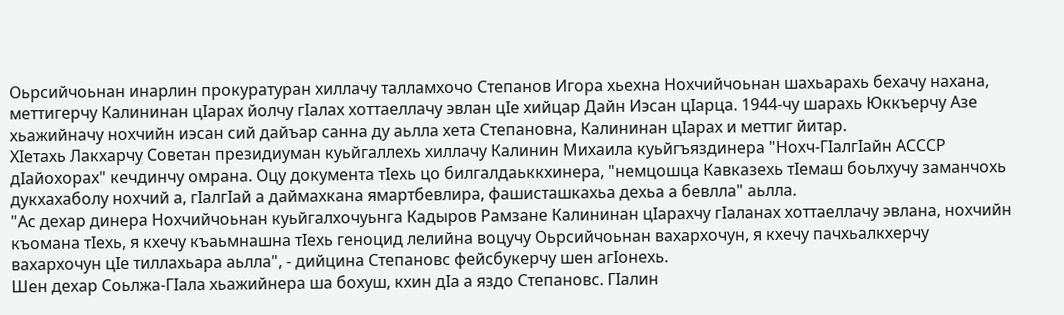Оьрсийчоьнан инарлин прокуратуран хиллачу талламхочо Степанов Игора хьехна Нохчийчоьнан шахьарахь бехачу нахана, меттигерчу Калининан цIарах йолчу гIалах хоттаеллачу эвлан цIе хийцар Дайн Иэсан цIарца. 1944-чу шарахь Юккъерчу Азе хьажийначу нохчийн иэсан сий дайъар санна ду аьлла хета Степановна, Калининан цIарах и меттиг йитар.
ХIетахь Лакхарчу Советан президиуман куьйгаллехь хиллачу Калинин Михаила куьйгъяздинера "Нохч-ГIалгIайн АСССР дIайохорах" кечдинчу омрана. Оцу документа тIехь цо билгалдаьккхинера, "немцошца Кавказехь тIемаш боьлхучу заманчохь дукхахаболу нохчий а, гIалгIай а даймахкана ямартбевлира, фашисташкахьа дехьа а бевлла" аьлла.
"Ас дехар динера Нохчийчоьнан куьйгалхочуьнга Кадыров Рамзане Калининан цIарахчу гIаланах хоттаеллачу эвлана, нохчийн къомана тIехь, я кхечу къаьмнашна тIехь геноцид лелийна воцучу Оьрсийчоьнан вахархочун, я кхечу пачхьалкхерчу вахархочун цIе тиллахьара аьлла", - дийцина Степановс фейсбукерчу шен агIонехь.
Шен дехар Соьлжа-ГIала хьажийнера ша бохуш, кхин дIа а яздо Степановс. ГIалин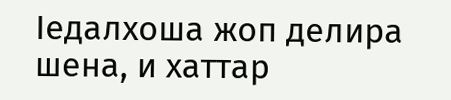Iедалхоша жоп делира шена, и хаттар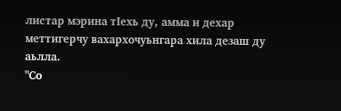листар мэрина тIехь ду, амма и дехар меттигерчу вахархочуьнгара хила дезаш ду аьлла.
"Со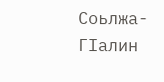Соьлжа-ГIалин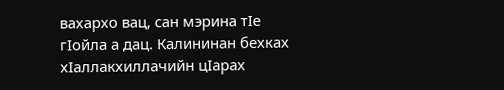вахархо вац, сан мэрина тIе гIойла а дац. Калининан бехках хIаллакхиллачийн цIарах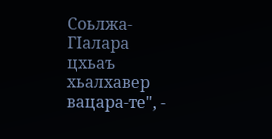Соьлжа-ГIалара цхьаъ хьалхавер вацара-те", -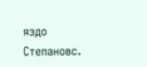яздо Степановс.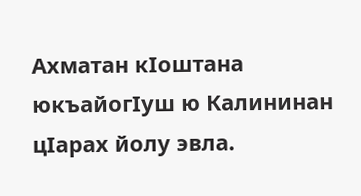Ахматан кIоштана юкъайогIуш ю Калининан цIарах йолу эвла.